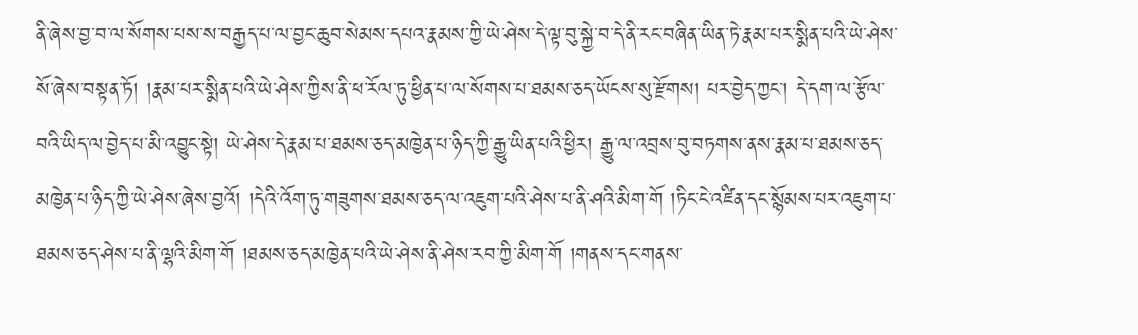ནི་ཞེས་བྱ་བ་ལ་སོགས་པས་ས་བརྒྱད་པ་ལ་བྱང་ཆུབ་སེམས་དཔའ་རྣམས་ཀྱི་ཡེ་ཤེས་དེ་ལྟ་བུ་སྐྱེ་བ་དེ་ནི་རང་བཞིན་ཡིན་ཏེ་རྣམ་པར་སྨིན་པའི་ཡེ་ཤེས་སོ་ཞེས་བསྟན་ཏོ། །རྣམ་པར་སྨིན་པའི་ཡེ་ཤེས་ཀྱིས་ནི་ཕ་རོལ་ཏུ་ཕྱིན་པ་ལ་སོགས་པ་ཐམས་ཅད་ཡོངས་སུ་རྫོགས། པར་བྱེད་ཀྱང་། དེ་དག་ལ་རྩོལ་བའི་ཡིད་ལ་བྱེད་པ་མི་འབྱུང་སྟེ། ཡེ་ཤེས་དེ་རྣམ་པ་ཐམས་ཅད་མཁྱེན་པ་ཉིད་ཀྱི་རྒྱུ་ཡིན་པའི་ཕྱིར། རྒྱུ་ལ་འབྲས་བུ་བཏགས་ནས་རྣམ་པ་ཐམས་ཅད་མཁྱེན་པ་ཉིད་ཀྱི་ཡེ་ཤེས་ཞེས་བྱའོ། །དེའི་འོག་ཏུ་གཟུགས་ཐམས་ཅད་ལ་འཇུག་པའི་ཤེས་པ་ནི་ཤའི་མིག་གོ །ཏིང་ངེ་འཛིན་དང་སྙོམས་པར་འཇུག་པ་ཐམས་ཅད་ཤེས་པ་ནི་ལྷའི་མིག་གོ །ཐམས་ཅད་མཁྱེན་པའི་ཡེ་ཤེས་ནི་ཤེས་རབ་ཀྱི་མིག་གོ །གནས་དང་གནས་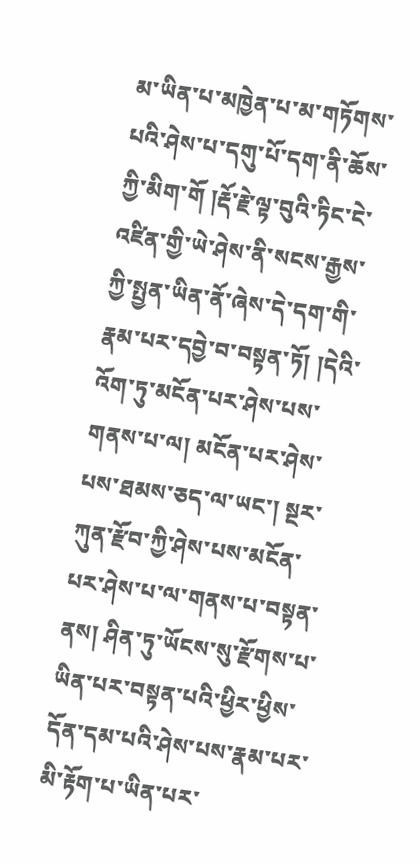མ་ཡིན་པ་མཁྱེན་པ་མ་གཏོགས་པའི་ཤེས་པ་དགུ་པོ་དག་ནི་ཆོས་ཀྱི་མིག་གོ །རྡོ་རྗེ་ལྟ་བུའི་ཏིང་ངེ་འཛིན་གྱི་ཡེ་ཤེས་ནི་སངས་རྒྱས་ཀྱི་སྤྱན་ཡིན་ནོ་ཞེས་དེ་དག་གི་རྣམ་པར་དབྱེ་བ་བསྟན་ཏོ། །དེའི་འོག་ཏུ་མངོན་པར་ཤེས་པས་གནས་པ་ལ། མངོན་པར་ཤེས་པས་ཐམས་ཅད་ལ་ཡང་། སྔར་ཀུན་རྫོབ་ཀྱི་ཤེས་པས་མངོན་པར་ཤེས་པ་ལ་གནས་པ་བསྟན་ནས། ཤིན་ཏུ་ཡོངས་སུ་རྫོགས་པ་ཡིན་པར་བསྟན་པའི་ཕྱིར་ཕྱིས་དོན་དམ་པའི་ཤེས་པས་རྣམ་པར་མི་རྟོག་པ་ཡིན་པར་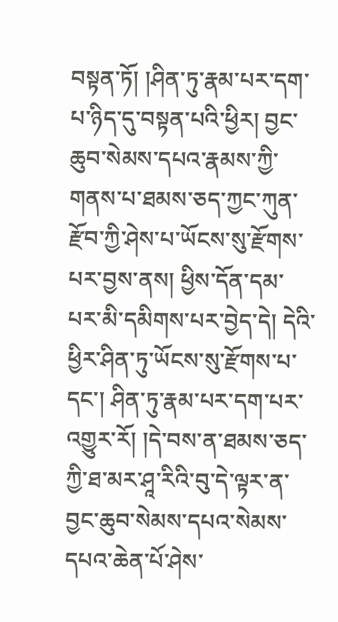བསྟན་ཏོ། །ཤིན་ཏུ་རྣམ་པར་དག་པ་ཉིད་དུ་བསྟན་པའི་ཕྱིར། བྱང་ཆུབ་སེམས་དཔའ་རྣམས་ཀྱི་གནས་པ་ཐམས་ཅད་ཀྱང་ཀུན་རྫོབ་ཀྱི་ཤེས་པ་ཡོངས་སུ་རྫོགས་པར་བྱས་ནས། ཕྱིས་དོན་དམ་པར་མི་དམིགས་པར་བྱེད་དེ། དེའི་ཕྱིར་ཤིན་ཏུ་ཡོངས་སུ་རྫོགས་པ་དང་། ཤིན་ཏུ་རྣམ་པར་དག་པར་འགྱུར་རོ། །དེ་བས་ན་ཐམས་ཅད་ཀྱི་ཐ་མར་ཤཱ་རིའི་བུ་དེ་ལྟར་ན་བྱང་ཆུབ་སེམས་དཔའ་སེམས་དཔའ་ཆེན་པོ་ཤེས་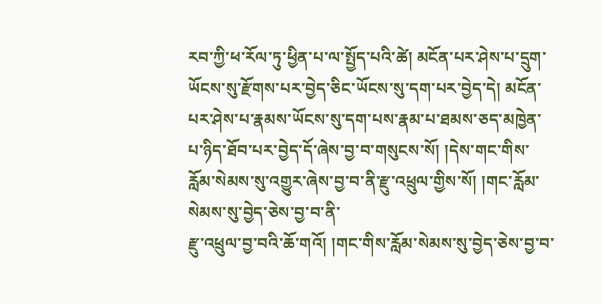རབ་ཀྱི་ཕ་རོལ་ཏུ་ཕྱིན་པ་ལ་སྤྱོད་པའི་ཚེ། མངོན་པར་ཤེས་པ་དྲུག་ཡོངས་སུ་རྫོགས་པར་བྱེད་ཅིང་ཡོངས་སུ་དག་པར་བྱེད་དེ། མངོན་པར་ཤེས་པ་རྣམས་ཡོངས་སུ་དག་པས་རྣམ་པ་ཐམས་ཅད་མཁྱེན་པ་ཉིད་ཐོབ་པར་བྱེད་དོ་ཞེས་བྱ་བ་གསུངས་སོ། །དེས་གང་གིས་རློམ་སེམས་སུ་འགྱུར་ཞེས་བྱ་བ་ནི་རྫུ་འཕྲུལ་གྱིས་སོ། །གང་རློམ་སེམས་སུ་བྱེད་ཅེས་བྱ་བ་ནི་
རྫུ་འཕྲུལ་བྱ་བའི་ཆོ་གའོ། །གང་གིས་རློམ་སེམས་སུ་བྱེད་ཅེས་བྱ་བ་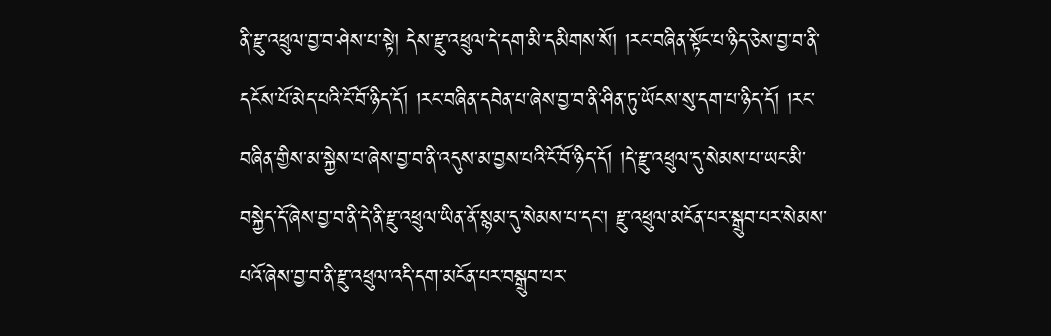ནི་རྫུ་འཕྲུལ་བྱ་བ་ཤེས་པ་སྟེ། དེས་རྫུ་འཕྲུལ་དེ་དག་མི་དམིགས་སོ། །རང་བཞིན་སྟོང་པ་ཉིད་ཅེས་བྱ་བ་ནི་དངོས་པོ་མེད་པའི་ངོ་བོ་ཉིད་དོ། །རང་བཞིན་དབེན་པ་ཞེས་བྱ་བ་ནི་ཤིན་ཏུ་ཡོངས་སུ་དག་པ་ཉིད་དོ། །རང་བཞིན་གྱིས་མ་སྐྱེས་པ་ཞེས་བྱ་བ་ནི་འདུས་མ་བྱས་པའི་ངོ་བོ་ཉིད་དོ། །དེ་རྫུ་འཕྲུལ་དུ་སེམས་པ་ཡང་མི་བསྐྱེད་དོ་ཞེས་བྱ་བ་ནི་དེ་ནི་རྫུ་འཕྲུལ་ཡིན་ནོ་སྙམ་དུ་སེམས་པ་དང་། རྫུ་འཕྲུལ་མངོན་པར་སྒྲུབ་པར་སེམས་པའོ་ཞེས་བྱ་བ་ནི་རྫུ་འཕྲུལ་འདི་དག་མངོན་པར་བསྒྲུབ་པར་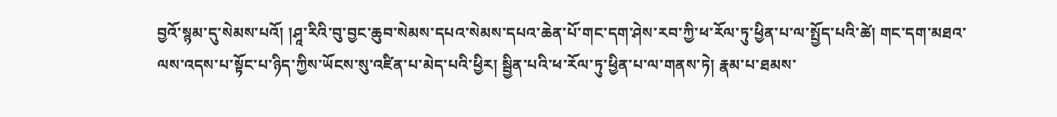བྱའོ་སྙམ་དུ་སེམས་པའོ། །ཤཱ་རིའི་བུ་བྱང་ཆུབ་སེམས་དཔའ་སེམས་དཔའ་ཆེན་པོ་གང་དག་ཤེས་རབ་ཀྱི་ཕ་རོལ་ཏུ་ཕྱིན་པ་ལ་སྤྱོད་པའི་ཚེ། གང་དག་མཐའ་ལས་འདས་པ་སྟོང་པ་ཉིད་ཀྱིས་ཡོངས་སུ་འཛིན་པ་མེད་པའི་ཕྱིར། སྦྱིན་པའི་ཕ་རོལ་ཏུ་ཕྱིན་པ་ལ་གནས་ཏེ། རྣམ་པ་ཐམས་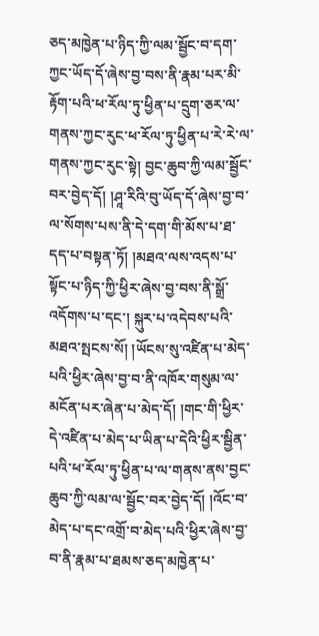ཅད་མཁྱེན་པ་ཉིད་ཀྱི་ལམ་སྦྱོང་བ་དག་ཀྱང་ཡོད་དོ་ཞེས་བྱ་བས་ནི་རྣམ་པར་མི་རྟོག་པའི་ཕ་རོལ་ཏུ་ཕྱིན་པ་དྲུག་ཅར་ལ་གནས་ཀྱང་རུང་ཕ་རོལ་ཏུ་ཕྱིན་པ་རེ་རེ་ལ་གནས་ཀྱང་རུང་སྟེ། བྱང་ཆུབ་ཀྱི་ལམ་སྦྱོང་བར་བྱེད་དོ། །ཤཱ་རིའི་བུ་ཡོད་དོ་ཞེས་བྱ་བ་ལ་སོགས་པས་ནི་དེ་དག་གི་མོས་པ་ཐ་དད་པ་བསྟན་ཏོ། །མཐའ་ལས་འདས་པ་སྟོང་པ་ཉིད་ཀྱི་ཕྱིར་ཞེས་བྱ་བས་ནི་སྒྲོ་འདོགས་པ་དང་། སྐུར་པ་འདེབས་པའི་མཐའ་སྤངས་སོ། །ཡོངས་སུ་འཛིན་པ་མེད་པའི་ཕྱིར་ཞེས་བྱ་བ་ནི་འཁོར་གསུམ་ལ་མངོན་པར་ཞེན་པ་མེད་དོ། །གང་གི་ཕྱིར་དེ་འཛིན་པ་མེད་པ་ཡིན་པ་དེའི་ཕྱིར་སྦྱིན་པའི་ཕ་རོལ་ཏུ་ཕྱིན་པ་ལ་གནས་ནས་བྱང་ཆུབ་ཀྱི་ལམ་ལ་སྦྱོང་བར་བྱེད་དོ། །འོང་བ་མེད་པ་དང་འགྲོ་བ་མེད་པའི་ཕྱིར་ཞེས་བྱ་བ་ནི་རྣམ་པ་ཐམས་ཅད་མཁྱེན་པ་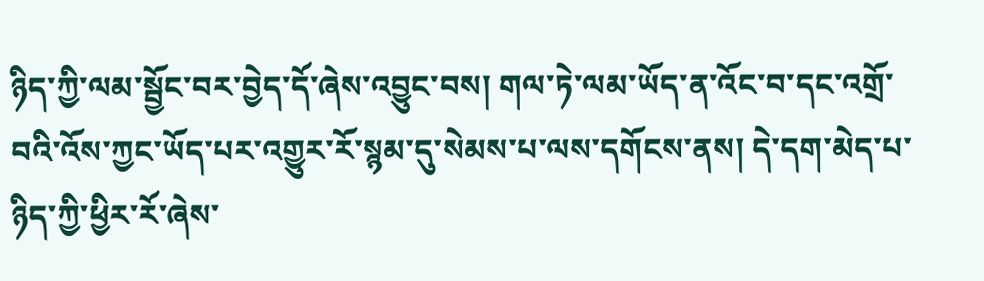ཉིད་ཀྱི་ལམ་སྦྱོང་བར་བྱེད་དོ་ཞེས་འབྱུང་བས། གལ་ཏེ་ལམ་ཡོད་ན་འོང་བ་དང་འགྲོ་བའི་འོས་ཀྱང་ཡོད་པར་འགྱུར་རོ་སྙམ་དུ་སེམས་པ་ལས་དགོངས་ནས། དེ་དག་མེད་པ་ཉིད་ཀྱི་ཕྱིར་རོ་ཞེས་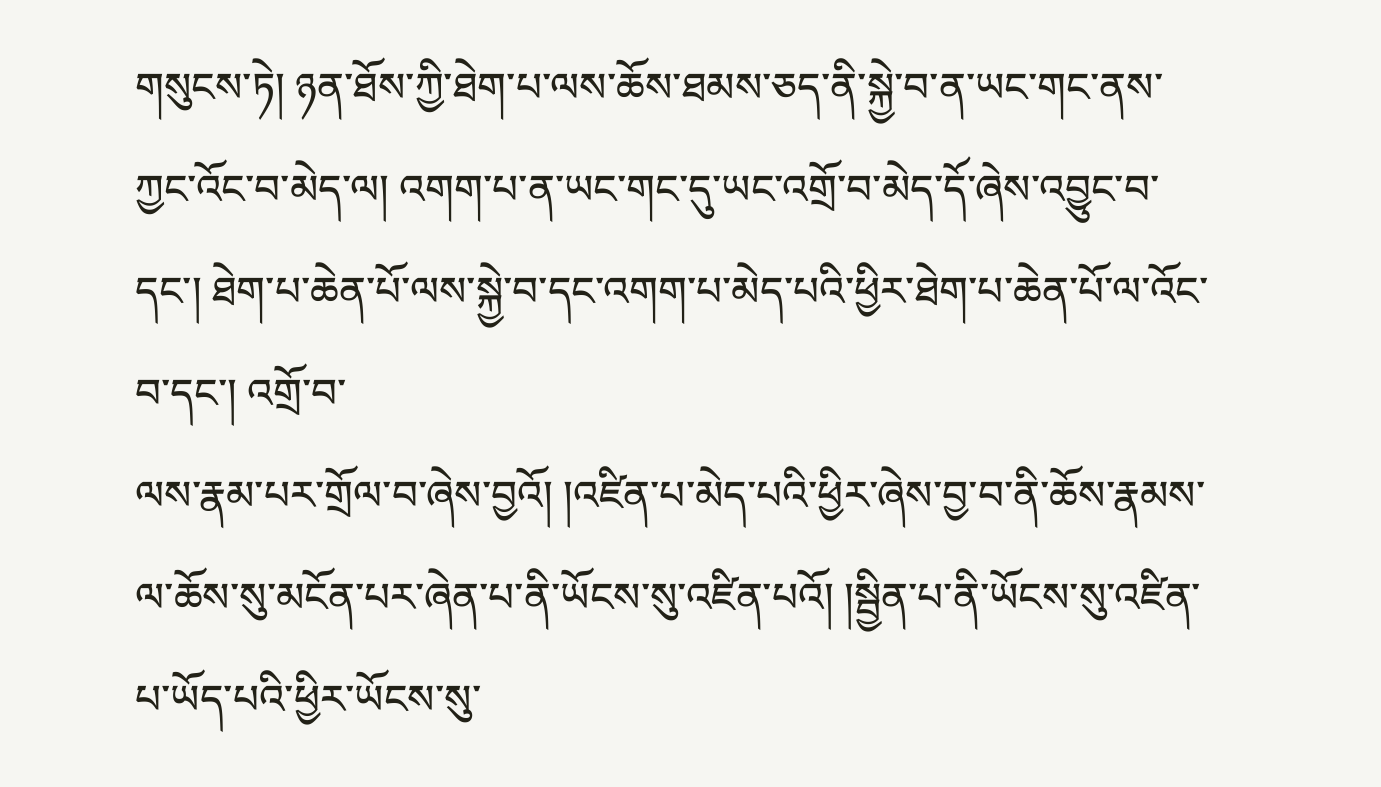གསུངས་ཏེ། ཉན་ཐོས་ཀྱི་ཐེག་པ་ལས་ཆོས་ཐམས་ཅད་ནི་སྐྱེ་བ་ན་ཡང་གང་ནས་ཀྱང་འོང་བ་མེད་ལ། འགག་པ་ན་ཡང་གང་དུ་ཡང་འགྲོ་བ་མེད་དོ་ཞེས་འབྱུང་བ་དང་། ཐེག་པ་ཆེན་པོ་ལས་སྐྱེ་བ་དང་འགག་པ་མེད་པའི་ཕྱིར་ཐེག་པ་ཆེན་པོ་ལ་འོང་བ་དང་། འགྲོ་བ་
ལས་རྣམ་པར་གྲོལ་བ་ཞེས་བྱའོ། །འཛིན་པ་མེད་པའི་ཕྱིར་ཞེས་བྱ་བ་ནི་ཆོས་རྣམས་ལ་ཆོས་སུ་མངོན་པར་ཞེན་པ་ནི་ཡོངས་སུ་འཛིན་པའོ། །སྦྱིན་པ་ནི་ཡོངས་སུ་འཛིན་པ་ཡོད་པའི་ཕྱིར་ཡོངས་སུ་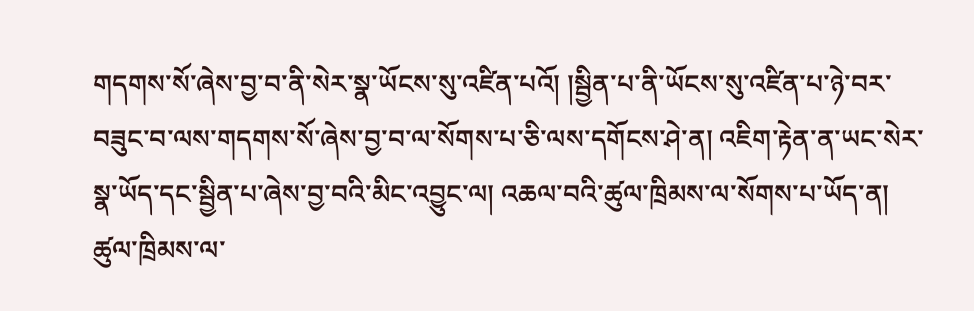གདགས་སོ་ཞེས་བྱ་བ་ནི་སེར་སྣ་ཡོངས་སུ་འཛིན་པའོ། །སྦྱིན་པ་ནི་ཡོངས་སུ་འཛིན་པ་ཉེ་བར་བཟུང་བ་ལས་གདགས་སོ་ཞེས་བྱ་བ་ལ་སོགས་པ་ཅི་ལས་དགོངས་ཤེ་ན། འཇིག་རྟེན་ན་ཡང་སེར་སྣ་ཡོད་དང་སྦྱིན་པ་ཞེས་བྱ་བའི་མིང་འབྱུང་ལ། འཆལ་བའི་ཚུལ་ཁྲིམས་ལ་སོགས་པ་ཡོད་ན། ཚུལ་ཁྲིམས་ལ་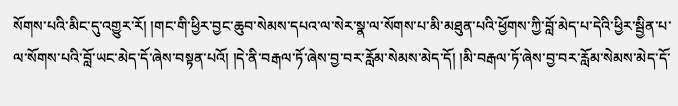སོགས་པའི་མིང་དུ་འགྱུར་རོ། །གང་གི་ཕྱིར་བྱང་ཆུབ་སེམས་དཔའ་ལ་སེར་སྣ་ལ་སོགས་པ་མི་མཐུན་པའི་ཕྱོགས་ཀྱི་བློ་མེད་པ་དེའི་ཕྱིར་སྦྱིན་པ་ལ་སོགས་པའི་བློ་ཡང་མེད་དོ་ཞེས་བསྟན་པའོ། །དེ་ནི་བརྒལ་ཏོ་ཞེས་བྱ་བར་རློམ་སེམས་མེད་དོ། །མི་བརྒལ་ཏོ་ཞེས་བྱ་བར་རློམ་སེམས་མེད་དོ་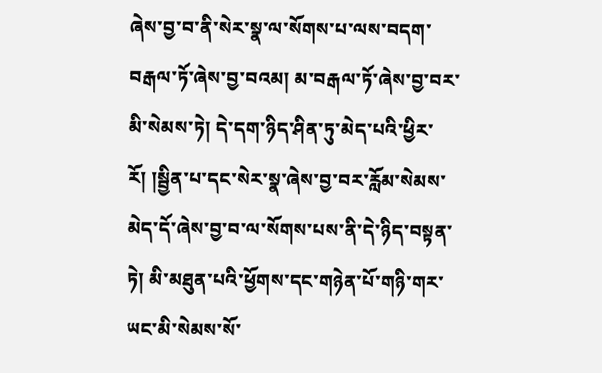ཞེས་བྱ་བ་ནི་སེར་སྣ་ལ་སོགས་པ་ལས་བདག་བརྒལ་ཏོ་ཞེས་བྱ་བའམ། མ་བརྒལ་ཏོ་ཞེས་བྱ་བར་མི་སེམས་ཏེ། དེ་དག་ཉིད་ཤིན་ཏུ་མེད་པའི་ཕྱིར་རོ། །སྦྱིན་པ་དང་སེར་སྣ་ཞེས་བྱ་བར་རློམ་སེམས་མེད་དོ་ཞེས་བྱ་བ་ལ་སོགས་པས་ནི་དེ་ཉིད་བསྟན་ཏེ། མི་མཐུན་པའི་ཕྱོགས་དང་གཉེན་པོ་གཉི་གར་ཡང་མི་སེམས་སོ་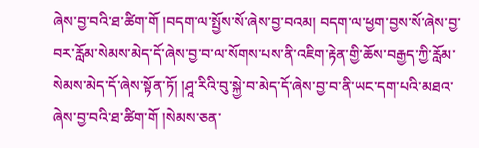ཞེས་བྱ་བའི་ཐ་ཚིག་གོ །བདག་ལ་སྤྱོས་སོ་ཞེས་བྱ་བའམ། བདག་ལ་ཕྱག་བྱས་སོ་ཞེས་བྱ་བར་རློམ་སེམས་མེད་དོ་ཞེས་བྱ་བ་ལ་སོགས་པས་ནི་འཇིག་རྟེན་གྱི་ཆོས་བརྒྱད་ཀྱི་རློམ་སེམས་མེད་དོ་ཞེས་སྟོན་ཏོ། །ཤཱ་རིའི་བུ་སྐྱེ་བ་མེད་དོ་ཞེས་བྱ་བ་ནི་ཡང་དག་པའི་མཐའ་ཞེས་བྱ་བའི་ཐ་ཚིག་གོ །སེམས་ཅན་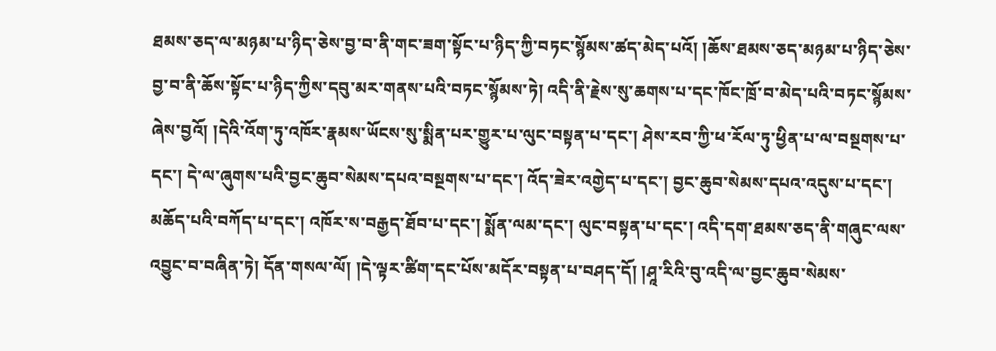ཐམས་ཅད་ལ་མཉམ་པ་ཉིད་ཅེས་བྱ་བ་ནི་གང་ཟག་སྟོང་པ་ཉིད་ཀྱི་བཏང་སྙོམས་ཚད་མེད་པའོ། །ཆོས་ཐམས་ཅད་མཉམ་པ་ཉིད་ཅེས་བྱ་བ་ནི་ཆོས་སྟོང་པ་ཉིད་ཀྱིས་དབུ་མར་གནས་པའི་བཏང་སྙོམས་ཏེ། འདི་ནི་རྗེས་སུ་ཆགས་པ་དང་ཁོང་ཁྲོ་བ་མེད་པའི་བཏང་སྙོམས་ཞེས་བྱའོ། །དེའི་འོག་ཏུ་འཁོར་རྣམས་ཡོངས་སུ་སྨིན་པར་གྱུར་པ་ལུང་བསྟན་པ་དང་། ཤེས་རབ་ཀྱི་ཕ་རོལ་ཏུ་ཕྱིན་པ་ལ་བསྔགས་པ་དང་། དེ་ལ་ཞུགས་པའི་བྱང་ཆུབ་སེམས་དཔའ་བསྔགས་པ་དང་། འོད་ཟེར་འགྱེད་པ་དང་། བྱང་ཆུབ་སེམས་དཔའ་འདུས་པ་དང་།
མཆོད་པའི་བཀོད་པ་དང་། འཁོར་ས་བརྒྱད་ཐོབ་པ་དང་། སྨོན་ལམ་དང་། ལུང་བསྟན་པ་དང་། འདི་དག་ཐམས་ཅད་ནི་གཞུང་ལས་འབྱུང་བ་བཞིན་ཏེ། དོན་གསལ་ལོ། །དེ་ལྟར་ཚིག་དང་པོས་མདོར་བསྟན་པ་བཤད་དོ། །ཤཱ་རིའི་བུ་འདི་ལ་བྱང་ཆུབ་སེམས་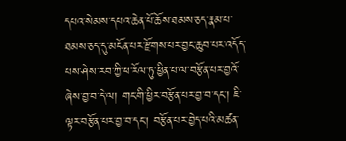དཔའ་སེམས་དཔའ་ཆེན་པོ་ཆོས་ཐམས་ཅད་རྣམ་པ་ཐམས་ཅད་དུ་མངོན་པར་རྫོགས་པར་བྱང་ཆུབ་པར་འདོད་པས་ཤེས་རབ་ཀྱི་ཕ་རོལ་ཏུ་ཕྱིན་པ་ལ་བརྩོན་པར་བྱའོ་ཞེས་བྱ་བ་དེ་ལ། གང་གི་ཕྱིར་བརྩོན་པར་བྱ་བ་དང་། ཇི་ལྟར་བརྩོན་པར་བྱ་བ་དང་། བརྩོན་པར་བྱེད་པའི་མཚན་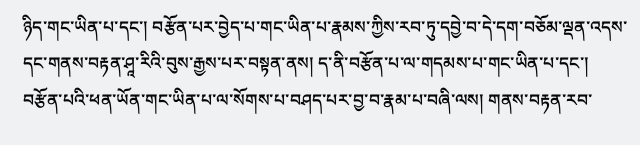ཉིད་གང་ཡིན་པ་དང་། བརྩོན་པར་བྱེད་པ་གང་ཡིན་པ་རྣམས་ཀྱིས་རབ་ཏུ་དབྱེ་བ་དེ་དག་བཅོམ་ལྡན་འདས་དང་གནས་བརྟན་ཤཱ་རིའི་བུས་རྒྱས་པར་བསྟན་ནས། ད་ནི་བརྩོན་པ་ལ་གདམས་པ་གང་ཡིན་པ་དང་། བརྩོན་པའི་ཕན་ཡོན་གང་ཡིན་པ་ལ་སོགས་པ་བཤད་པར་བྱ་བ་རྣམ་པ་བཞི་ལས། གནས་བརྟན་རབ་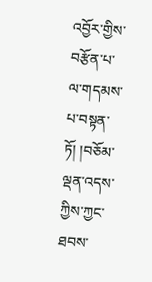འབྱོར་གྱིས་བརྩོན་པ་ལ་གདམས་པ་བསྟན་ཏོ། །བཅོམ་ལྡན་འདས་ཀྱིས་ཀྱང་ཐབས་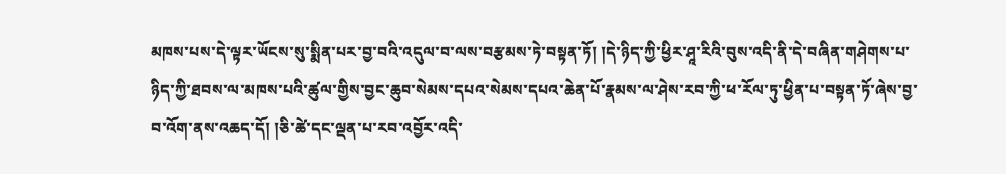མཁས་པས་དེ་ལྟར་ཡོངས་སུ་སྨིན་པར་བྱ་བའི་འདུལ་བ་ལས་བརྩམས་ཏེ་བསྟན་ཏོ། །དེ་ཉིད་ཀྱི་ཕྱིར་ཤཱ་རིའི་བུས་འདི་ནི་དེ་བཞིན་གཤེགས་པ་ཉིད་ཀྱི་ཐབས་ལ་མཁས་པའི་ཚུལ་གྱིས་བྱང་ཆུབ་སེམས་དཔའ་སེམས་དཔའ་ཆེན་པོ་རྣམས་ལ་ཤེས་རབ་ཀྱི་ཕ་རོལ་ཏུ་ཕྱིན་པ་བསྟན་ཏོ་ཞེས་བྱ་བ་འོག་ནས་འཆད་དོ། །ཅི་ཚེ་དང་ལྡན་པ་རབ་འབྱོར་འདི་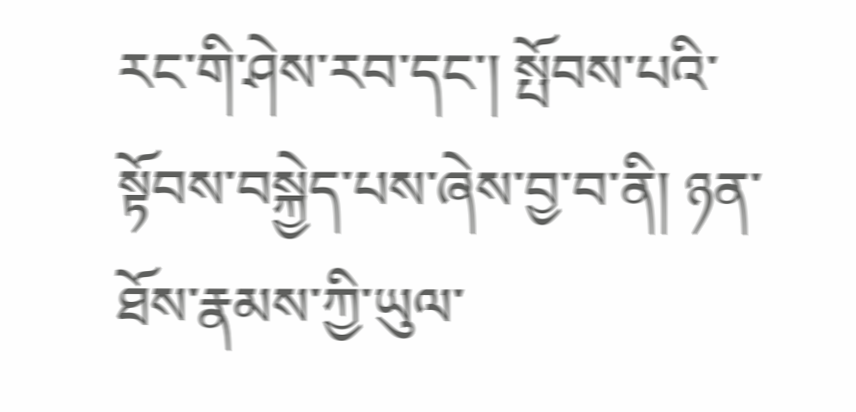རང་གི་ཤེས་རབ་དང་། སྤོབས་པའི་སྟོབས་བསྐྱེད་པས་ཞེས་བྱ་བ་ནི། ཉན་ཐོས་རྣམས་ཀྱི་ཡུལ་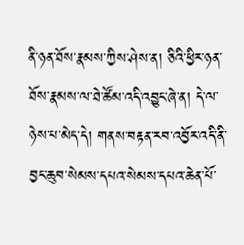ནི་ཉན་ཐོས་རྣམས་ཀྱིས་ཤེས་ན། ཅིའི་ཕྱིར་ཉན་ཐོས་རྣམས་ལ་ཐེ་ཚོམ་འདི་འབྱུང་ཞེ་ན། དེ་ལ་ཉེས་པ་མེད་དེ། གནས་བརྟན་རབ་འབྱོར་འདི་ནི་བྱང་ཆུབ་སེམས་དཔའ་སེམས་དཔའ་ཆེན་པོ་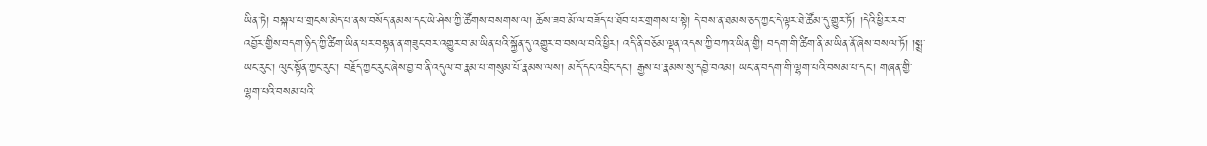ཡིན་ཏེ། བསྐལ་པ་གྲངས་མེད་པ་ནས་བསོད་ནམས་དང་ཡེ་ཤེས་ཀྱི་ཚོགས་བསགས་ལ། ཆོས་ཟབ་མོ་ལ་བཟོད་པ་ཐོབ་པར་གྲགས་པ་སྟེ། དེ་བས་ན་ཐམས་ཅད་ཀྱང་དེ་ལྟར་ཐེ་ཚོམ་དུ་གྱུར་ཏོ། །དེའི་ཕྱིར་རབ་འབྱོར་གྱིས་བདག་ཉིད་ཀྱི་ཚིག་ཡིན་པར་བསྟན་ན་གཟུང་བར་འགྱུར་བ་མ་ཡིན་པའི་སྐྱོན་དུ་འགྱུར་བ་བསལ་བའི་ཕྱིར། འདི་ནི་བཅོམ་ལྡན་འདས་ཀྱི་བཀའ་ཡིན་གྱི། བདག་གི་ཚིག་ནི་མ་ཡིན་ནོ་ཞེས་བསལ་ཏོ། །སྨྲ་
ཡང་རུང་། ལུང་སྟོན་ཀྱང་རུང་། བརྗོད་ཀྱང་རུང་ཞེས་བྱ་བ་ནི་འདུལ་བ་རྣམ་པ་གསུམ་པོ་རྣམས་ལས། མདོ་དང་འབྲིང་དང་། རྒྱས་པ་རྣམས་སུ་དབྱེ་བའམ། ཡང་ན་བདག་གི་ལྷག་པའི་བསམ་པ་དང་། གཞན་གྱི་ལྷག་པའི་བསམ་པའི་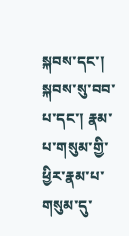སྐབས་དང་། སྐབས་སུ་བབ་པ་དང་། རྣམ་པ་གསུམ་གྱི་ཕྱིར་རྣམ་པ་གསུམ་དུ་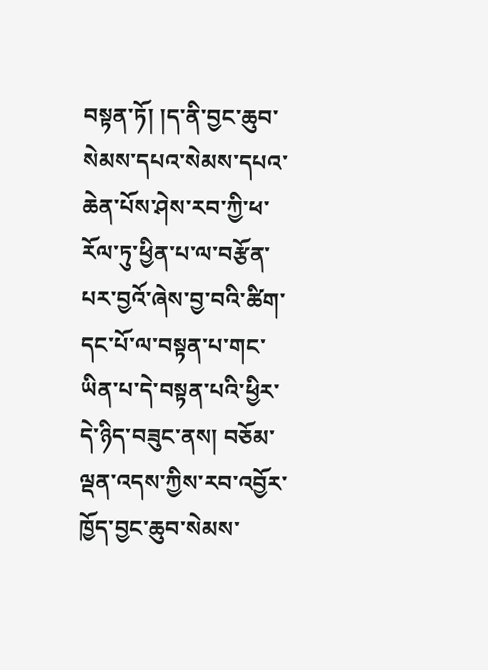བསྟན་ཏོ། །ད་ནི་བྱང་ཆུབ་སེམས་དཔའ་སེམས་དཔའ་ཆེན་པོས་ཤེས་རབ་ཀྱི་ཕ་རོལ་ཏུ་ཕྱིན་པ་ལ་བརྩོན་པར་བྱའོ་ཞེས་བྱ་བའི་ཚིག་དང་པོ་ལ་བསྟན་པ་གང་ཡིན་པ་དེ་བསྟན་པའི་ཕྱིར་དེ་ཉིད་བཟུང་ནས། བཅོམ་ལྡན་འདས་ཀྱིས་རབ་འབྱོར་ཁྱོད་བྱང་ཆུབ་སེམས་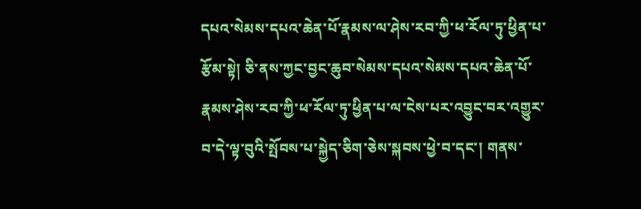དཔའ་སེམས་དཔའ་ཆེན་པོ་རྣམས་ལ་ཤེས་རབ་ཀྱི་ཕ་རོལ་ཏུ་ཕྱིན་པ་རྩོམ་སྟེ། ཅི་ནས་ཀྱང་བྱང་ཆུབ་སེམས་དཔའ་སེམས་དཔའ་ཆེན་པོ་རྣམས་ཤེས་རབ་ཀྱི་ཕ་རོལ་ཏུ་ཕྱིན་པ་ལ་ངེས་པར་འབྱུང་བར་འགྱུར་བ་དེ་ལྟ་བུའི་སྤོབས་པ་སྐྱེད་ཅིག་ཅེས་སྐབས་ཕྱེ་བ་དང་། གནས་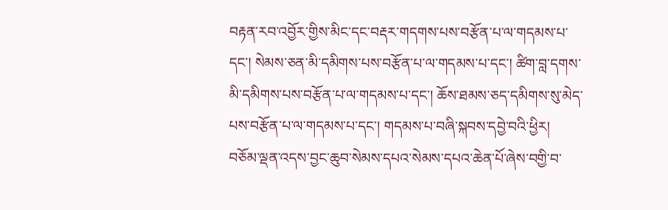བརྟན་རབ་འབྱོར་གྱིས་མིང་དང་བརྡར་གདགས་པས་བརྩོན་པ་ལ་གདམས་པ་དང་། སེམས་ཅན་མི་དམིགས་པས་བརྩོན་པ་ལ་གདམས་པ་དང་། ཚིག་བླ་དགས་མི་དམིགས་པས་བརྩོན་པ་ལ་གདམས་པ་དང་། ཆོས་ཐམས་ཅད་དམིགས་སུ་མེད་པས་བརྩོན་པ་ལ་གདམས་པ་དང་། གདམས་པ་བཞི་སྐབས་དབྱེ་བའི་ཕྱིར། བཅོམ་ལྡན་འདས་བྱང་ཆུབ་སེམས་དཔའ་སེམས་དཔའ་ཆེན་པོ་ཞེས་བགྱི་བ་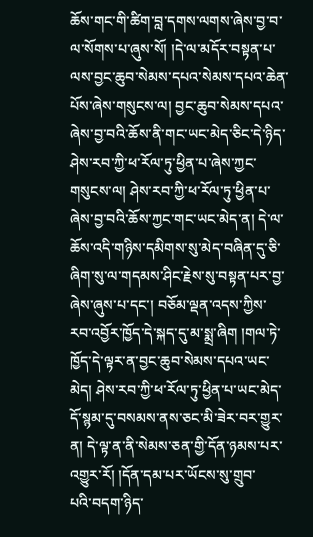ཆོས་གང་གི་ཚིག་བླ་དགས་ལགས་ཞེས་བྱ་བ་ལ་སོགས་པ་ཞུས་སོ། །དེ་ལ་མདོར་བསྟན་པ་ལས་བྱང་ཆུབ་སེམས་དཔའ་སེམས་དཔའ་ཆེན་པོས་ཞེས་གསུངས་ལ། བྱང་ཆུབ་སེམས་དཔའ་ཞེས་བྱ་བའི་ཆོས་ནི་གང་ཡང་མེད་ཅིང་དེ་ཉིད་ཤེས་རབ་ཀྱི་ཕ་རོལ་ཏུ་ཕྱིན་པ་ཞེས་ཀྱང་གསུངས་ལ། ཤེས་རབ་ཀྱི་ཕ་རོལ་ཏུ་ཕྱིན་པ་ཞེས་བྱ་བའི་ཆོས་ཀྱང་གང་ཡང་མེད་ན། དེ་ལ་ཆོས་འདི་གཉིས་དམིགས་སུ་མེད་བཞིན་དུ་ཅི་ཞིག་སུ་ལ་གདམས་ཤིང་རྗེས་སུ་བསྟན་པར་བྱ་ཞེས་ཞུས་པ་དང་། བཅོམ་ལྡན་འདས་ཀྱིས་རབ་འབྱོར་ཁྱོད་དེ་སྐད་དུ་མ་སྨྲ་ཞིག །གལ་ཏེ་ཁྱོད་དེ་ལྟར་ན་བྱང་ཆུབ་སེམས་དཔའ་ཡང་མེད། ཤེས་རབ་ཀྱི་ཕ་རོལ་ཏུ་ཕྱིན་པ་ཡང་མེད་དོ་སྙམ་དུ་བསམས་ནས་ཅང་མི་ཟེར་བར་གྱུར་ན། དེ་ལྟ་ན་ནི་སེམས་ཅན་གྱི་དོན་ཉམས་པར་འགྱུར་རོ། །དོན་དམ་པར་ཡོངས་སུ་གྲུབ་
པའི་བདག་ཉིད་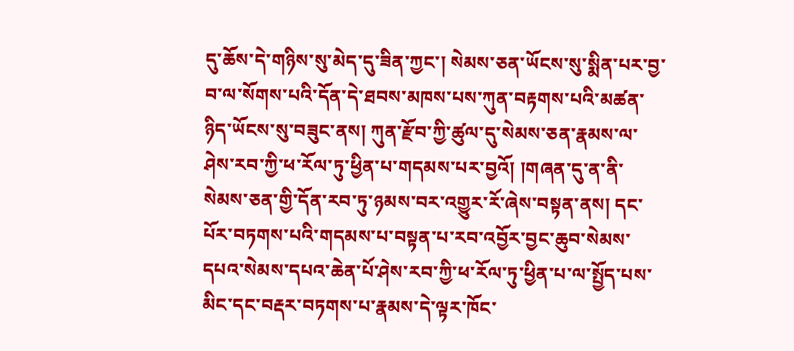དུ་ཆོས་དེ་གཉིས་སུ་མེད་དུ་ཟིན་ཀྱང་། སེམས་ཅན་ཡོངས་སུ་སྨིན་པར་བྱ་བ་ལ་སོགས་པའི་དོན་དེ་ཐབས་མཁས་པས་ཀུན་བརྟགས་པའི་མཚན་ཉིད་ཡོངས་སུ་བཟུང་ནས། ཀུན་རྫོབ་ཀྱི་ཚུལ་དུ་སེམས་ཅན་རྣམས་ལ་ཤེས་རབ་ཀྱི་ཕ་རོལ་ཏུ་ཕྱིན་པ་གདམས་པར་བྱའོ། །གཞན་དུ་ན་ནི་སེམས་ཅན་གྱི་དོན་རབ་ཏུ་ཉམས་བར་འགྱུར་རོ་ཞེས་བསྟན་ནས། དང་པོར་བཏགས་པའི་གདམས་པ་བསྟན་པ་རབ་འབྱོར་བྱང་ཆུབ་སེམས་དཔའ་སེམས་དཔའ་ཆེན་པོ་ཤེས་རབ་ཀྱི་ཕ་རོལ་ཏུ་ཕྱིན་པ་ལ་སྤྱོད་པས་མིང་དང་བརྡར་བཏགས་པ་རྣམས་དེ་ལྟར་ཁོང་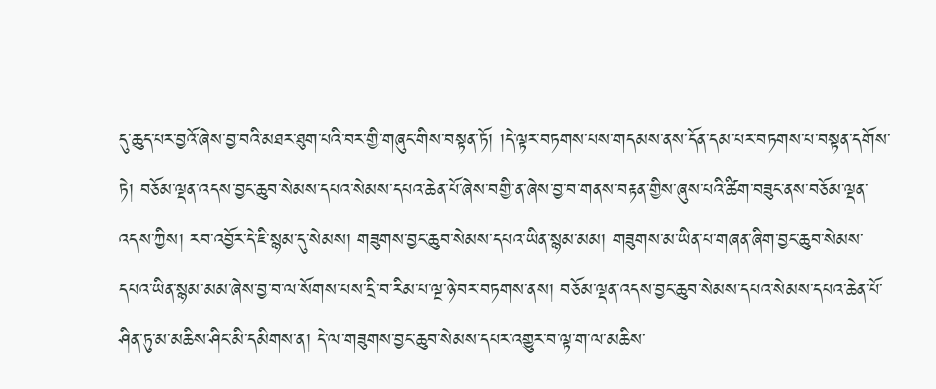དུ་ཆུད་པར་བྱའོ་ཞེས་བྱ་བའི་མཐར་ཐུག་པའི་བར་གྱི་གཞུང་གིས་བསྟན་ཏོ། །དེ་ལྟར་བཏགས་པས་གདམས་ནས་དོན་དམ་པར་བཏགས་པ་བསྟན་དགོས་ཏེ། བཅོམ་ལྡན་འདས་བྱང་ཆུབ་སེམས་དཔའ་སེམས་དཔའ་ཆེན་པོ་ཞེས་བགྱི་ན་ཞེས་བྱ་བ་གནས་བརྟན་གྱིས་ཞུས་པའི་ཚིག་བཟུང་ནས་བཅོམ་ལྡན་འདས་ཀྱིས། རབ་འབྱོར་དེ་ཇི་སྙམ་དུ་སེམས། གཟུགས་བྱང་ཆུབ་སེམས་དཔའ་ཡིན་སྙམ་མམ། གཟུགས་མ་ཡིན་པ་གཞན་ཞིག་བྱང་ཆུབ་སེམས་དཔའ་ཡིན་སྙམ་མམ་ཞེས་བྱ་བ་ལ་སོགས་པས་དྲི་བ་རིམ་པ་ལྔ་ཉེ་བར་བཏགས་ནས། བཅོམ་ལྡན་འདས་བྱང་ཆུབ་སེམས་དཔའ་སེམས་དཔའ་ཆེན་པོ་ཤིན་ཏུ་མ་མཆིས་ཤིང་མི་དམིགས་ན། དེ་ལ་གཟུགས་བྱང་ཆུབ་སེམས་དཔར་འགྱུར་བ་ལྟ་ག་ལ་མཆིས་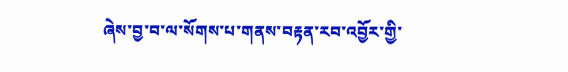ཞེས་བྱ་བ་ལ་སོགས་པ་གནས་བརྟན་རབ་འབྱོར་གྱི་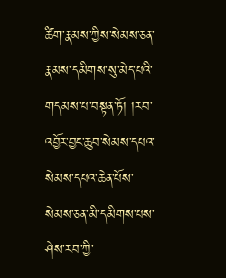ཚིག་རྣམས་ཀྱིས་སེམས་ཅན་རྣམས་དམིགས་སུ་མེད་པའི་གདམས་པ་བསྟན་ཏོ། །རབ་འབྱོར་བྱང་ཆུབ་སེམས་དཔའ་སེམས་དཔའ་ཆེན་པོས་སེམས་ཅན་མི་དམིགས་པས་ཤེས་རབ་ཀྱི་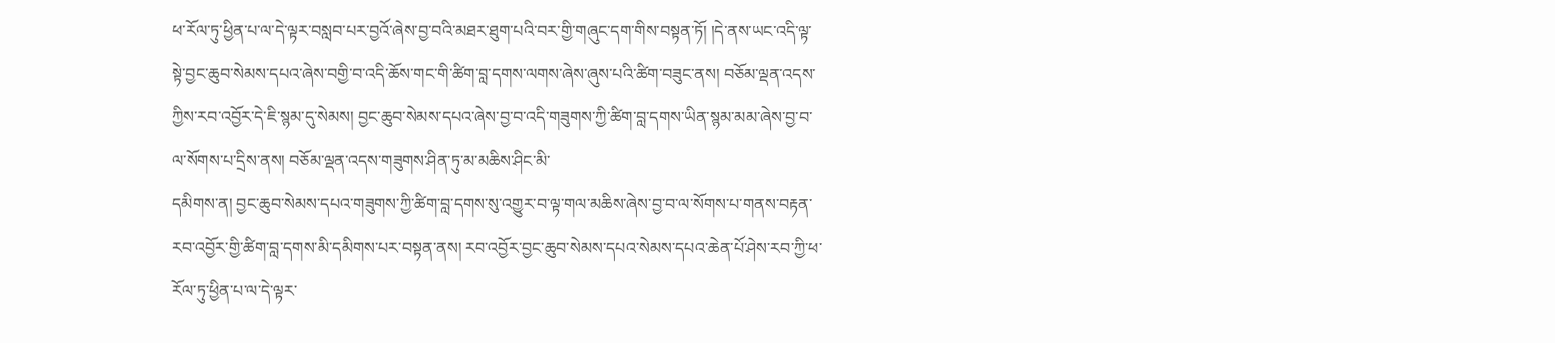ཕ་རོལ་ཏུ་ཕྱིན་པ་ལ་དེ་ལྟར་བསླབ་པར་བྱའོ་ཞེས་བྱ་བའི་མཐར་ཐུག་པའི་བར་གྱི་གཞུང་དག་གིས་བསྟན་ཏོ། །དེ་ནས་ཡང་འདི་ལྟ་སྟེ་བྱང་ཆུབ་སེམས་དཔའ་ཞེས་བགྱི་བ་འདི་ཆོས་གང་གི་ཚིག་བླ་དགས་ལགས་ཞེས་ཞུས་པའི་ཚིག་བཟུང་ནས། བཅོམ་ལྡན་འདས་ཀྱིས་རབ་འབྱོར་དེ་ཇི་སྙམ་དུ་སེམས། བྱང་ཆུབ་སེམས་དཔའ་ཞེས་བྱ་བ་འདི་གཟུགས་ཀྱི་ཚིག་བླ་དགས་ཡིན་སྙམ་མམ་ཞེས་བྱ་བ་ལ་སོགས་པ་དྲིས་ནས། བཅོམ་ལྡན་འདས་གཟུགས་ཤིན་ཏུ་མ་མཆིས་ཤིང་མི་
དམིགས་ན། བྱང་ཆུབ་སེམས་དཔའ་གཟུགས་ཀྱི་ཚིག་བླ་དགས་སུ་འགྱུར་བ་ལྟ་གལ་མཆིས་ཞེས་བྱ་བ་ལ་སོགས་པ་གནས་བརྟན་རབ་འབྱོར་གྱི་ཚིག་བླ་དགས་མི་དམིགས་པར་བསྟན་ནས། རབ་འབྱོར་བྱང་ཆུབ་སེམས་དཔའ་སེམས་དཔའ་ཆེན་པོ་ཤེས་རབ་ཀྱི་ཕ་རོལ་ཏུ་ཕྱིན་པ་ལ་དེ་ལྟར་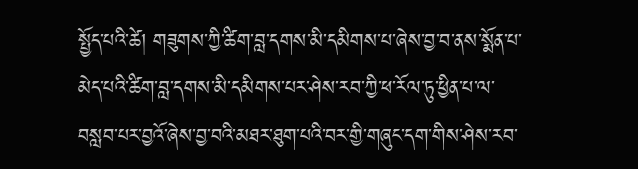སྤྱོད་པའི་ཚེ། གཟུགས་ཀྱི་ཚིག་བླ་དགས་མི་དམིགས་པ་ཞེས་བྱ་བ་ནས་སྨོན་པ་མེད་པའི་ཚིག་བླ་དགས་མི་དམིགས་པར་ཤེས་རབ་ཀྱི་ཕ་རོལ་ཏུ་ཕྱིན་པ་ལ་བསླབ་པར་བྱའོ་ཞེས་བྱ་བའི་མཐར་ཐུག་པའི་བར་གྱི་གཞུང་དག་གིས་ཤེས་རབ་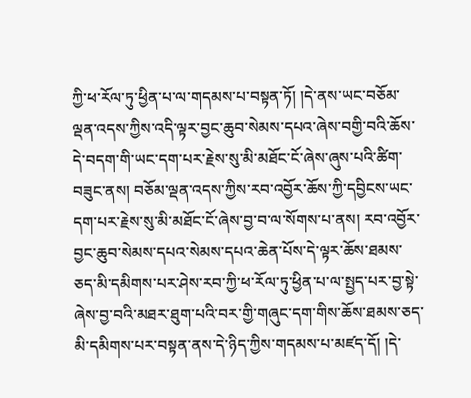ཀྱི་ཕ་རོལ་ཏུ་ཕྱིན་པ་ལ་གདམས་པ་བསྟན་ཏོ། །དེ་ནས་ཡང་བཅོམ་ལྡན་འདས་ཀྱིས་འདི་ལྟར་བྱང་ཆུབ་སེམས་དཔའ་ཞེས་བགྱི་བའི་ཆོས་དེ་བདག་གི་ཡང་དག་པར་རྗེས་སུ་མི་མཐོང་ངོ་ཞེས་ཞུས་པའི་ཚིག་བཟུང་ནས། བཅོམ་ལྡན་འདས་ཀྱིས་རབ་འབྱོར་ཆོས་ཀྱི་དབྱིངས་ཡང་དག་པར་རྗེས་སུ་མི་མཐོང་ངོ་ཞེས་བྱ་བ་ལ་སོགས་པ་ནས། རབ་འབྱོར་བྱང་ཆུབ་སེམས་དཔའ་སེམས་དཔའ་ཆེན་པོས་དེ་ལྟར་ཆོས་ཐམས་ཅད་མི་དམིགས་པར་ཤེས་རབ་ཀྱི་ཕ་རོལ་ཏུ་ཕྱིན་པ་ལ་སྤྱད་པར་བྱ་སྟེ་ཞེས་བྱ་བའི་མཐར་ཐུག་པའི་བར་གྱི་གཞུང་དག་གིས་ཆོས་ཐམས་ཅད་མི་དམིགས་པར་བསྟན་ནས་དེ་ཉིད་ཀྱིས་གདམས་པ་མཛད་དོ། །དེ་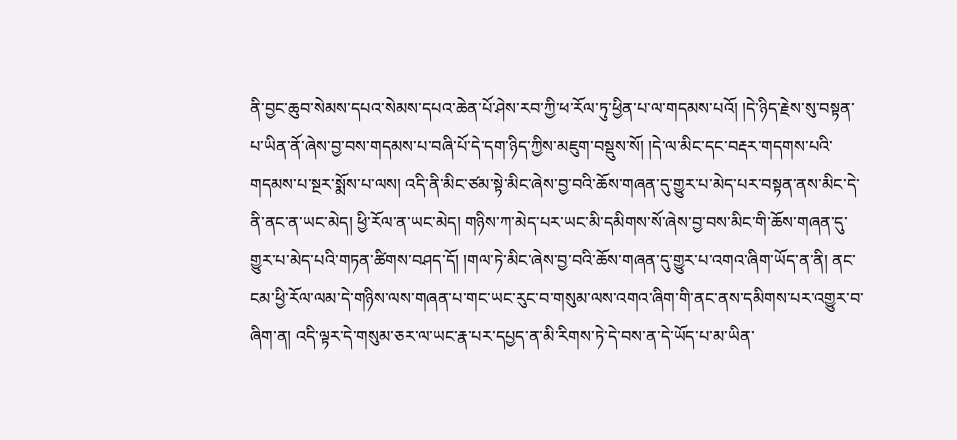ནི་བྱང་ཆུབ་སེམས་དཔའ་སེམས་དཔའ་ཆེན་པོ་ཤེས་རབ་ཀྱི་ཕ་རོལ་ཏུ་ཕྱིན་པ་ལ་གདམས་པའོ། །དེ་ཉིད་རྗེས་སུ་བསྟན་པ་ཡིན་ནོ་ཞེས་བྱ་བས་གདམས་པ་བཞི་པོ་དེ་དག་ཉིད་ཀྱིས་མཇུག་བསྡུས་སོ། །དེ་ལ་མིང་དང་བརྡར་གདགས་པའི་གདམས་པ་སྔར་སྨོས་པ་ལས། འདི་ནི་མིང་ཙམ་སྟེ་མིང་ཞེས་བྱ་བའི་ཆོས་གཞན་དུ་གྱུར་པ་མེད་པར་བསྟན་ནས་མིང་དེ་ནི་ནང་ན་ཡང་མེད། ཕྱི་རོལ་ན་ཡང་མེད། གཉིས་ཀ་མེད་པར་ཡང་མི་དམིགས་སོ་ཞེས་བྱ་བས་མིང་གི་ཆོས་གཞན་དུ་གྱུར་པ་མེད་པའི་གཏན་ཚིགས་བཤད་དོ། །གལ་ཏེ་མིང་ཞེས་བྱ་བའི་ཆོས་གཞན་དུ་གྱུར་པ་འགའ་ཞིག་ཡོད་ན་ནི། ནང་ངམ་ཕྱི་རོལ་ལམ་དེ་གཉིས་ལས་གཞན་པ་གང་ཡང་རུང་བ་གསུམ་ལས་འགའ་ཞིག་གི་ནང་ནས་དམིགས་པར་འགྱུར་བ་ཞིག་ན། འདི་ལྟར་དེ་གསུམ་ཅར་ལ་ཡང་རྣ་པར་དཔྱད་ན་མི་རིགས་ཏེ་དེ་བས་ན་དེ་ཡོད་པ་མ་ཡིན་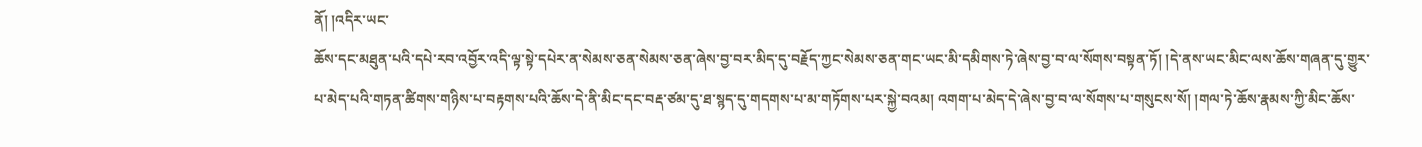ནོ། །འདིར་ཡང་
ཆོས་དང་མཐུན་པའི་དཔེ་རབ་འབྱོར་འདི་ལྟ་སྟེ་དཔེར་ན་སེམས་ཅན་སེམས་ཅན་ཞེས་བྱ་བར་མིད་དུ་བརྗོད་ཀྱང་སེམས་ཅན་གང་ཡང་མི་དམིགས་ཏེ་ཞེས་བྱ་བ་ལ་སོགས་བསྟན་ཏོ། །དེ་ནས་ཡང་མིང་ལས་ཆོས་གཞན་དུ་གྱུར་པ་མེད་པའི་གཏན་ཚིགས་གཉིས་པ་བརྟགས་པའི་ཆོས་དེ་ནི་མིང་དང་བརྡ་ཙམ་དུ་ཐ་སྙད་དུ་གདགས་པ་མ་གཏོགས་པར་སྐྱེ་བའམ། འགག་པ་མེད་དེ་ཞེས་བྱ་བ་ལ་སོགས་པ་གསུངས་སོ། །གལ་ཏེ་ཆོས་རྣམས་ཀྱི་མིང་ཆོས་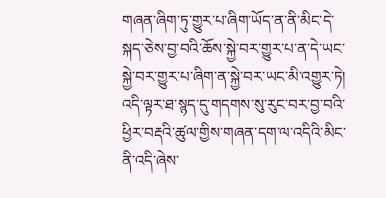གཞན་ཞིག་ཏུ་གྱུར་པ་ཞིག་ཡོད་ན་ནི་མིང་དེ་སྐད་ཅེས་བྱ་བའི་ཆོས་སྐྱེ་བར་གྱུར་པ་ན་དེ་ཡང་སྐྱེ་བར་གྱུར་པ་ཞིག་ན་སྐྱེ་བར་ཡང་མི་འགྱུར་ཏེ། འདི་ལྟར་ཐ་སྙད་དུ་གདགས་སུ་རུང་བར་བྱ་བའི་ཕྱིར་བརྡའི་ཚུལ་གྱིས་གཞན་དག་ལ་འདིའི་མིང་ནི་འདི་ཞེས་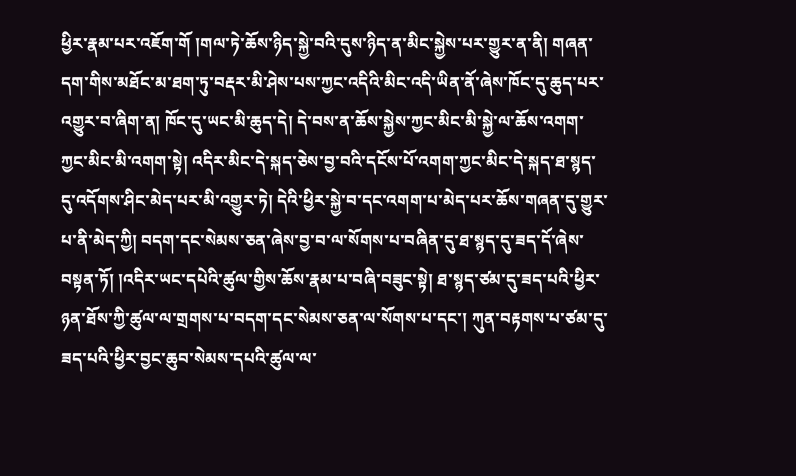ཕྱིར་རྣམ་པར་འཇོག་གོ །གལ་ཏེ་ཆོས་ཉིད་སྐྱེ་བའི་དུས་ཉིད་ན་མིང་སྐྱེས་པར་གྱུར་ན་ནི། གཞན་དག་གིས་མཐོང་མ་ཐག་ཏུ་བརྡར་མི་ཤེས་པས་ཀྱང་འདིའི་མིང་འདི་ཡིན་ནོ་ཞེས་ཁོང་དུ་ཆུད་པར་འགྱུར་བ་ཞིག་ན། ཁོང་དུ་ཡང་མི་ཆུད་དེ། དེ་བས་ན་ཆོས་སྐྱེས་ཀྱང་མིང་མི་སྐྱེ་ལ་ཆོས་འགག་ཀྱང་མིང་མི་འགག་སྟེ། འདིར་མིང་དེ་སྐད་ཅེས་བྱ་བའི་དངོས་པོ་འགག་ཀྱང་མིང་དེ་སྐད་ཐ་སྙད་དུ་འདོགས་ཤིང་མེད་པར་མི་འགྱུར་ཏེ། དེའི་ཕྱིར་སྐྱེ་བ་དང་འགག་པ་མེད་པར་ཆོས་གཞན་དུ་གྱུར་པ་ནི་མེད་ཀྱི། བདག་དང་སེམས་ཅན་ཞེས་བྱ་བ་ལ་སོགས་པ་བཞིན་དུ་ཐ་སྙད་དུ་ཟད་དོ་ཞེས་བསྟན་ཏོ། །འདིར་ཡང་དཔེའི་ཚུལ་གྱིས་ཆོས་རྣམ་པ་བཞི་བཟུང་སྟེ། ཐ་སྙད་ཙམ་དུ་ཟད་པའི་ཕྱིར་ཉན་ཐོས་ཀྱི་ཚུལ་ལ་གྲགས་པ་བདག་དང་སེམས་ཅན་ལ་སོགས་པ་དང་། ཀུན་བརྟགས་པ་ཙམ་དུ་ཟད་པའི་ཕྱིར་བྱང་ཆུབ་སེམས་དཔའི་ཚུལ་ལ་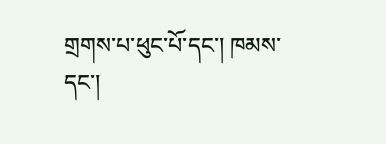གྲགས་པ་ཕུང་པོ་དང་། ཁམས་དང་།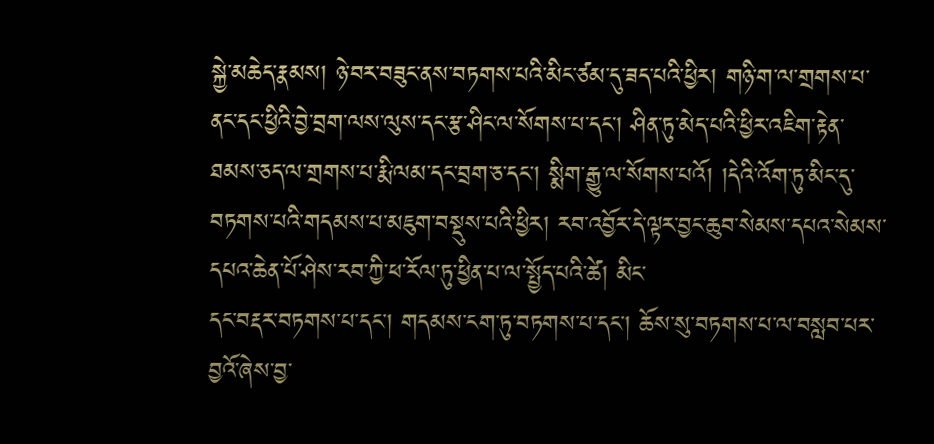སྐྱེ་མཆེད་རྣམས། ཉེ་བར་བཟུང་ནས་བཏགས་པའི་མིང་ཙམ་དུ་ཟད་པའི་ཕྱིར། གཉི་ག་ལ་གྲགས་པ་ནང་དང་ཕྱིའི་བྱེ་བྲག་ལས་ལུས་དང་རྩ་ཤིང་ལ་སོགས་པ་དང་། ཤིན་ཏུ་མེད་པའི་ཕྱིར་འཇིག་རྟེན་ཐམས་ཅད་ལ་གྲགས་པ་རྨི་ལམ་དང་བྲག་ཅ་དང་། སྨིག་རྒྱུ་ལ་སོགས་པའོ། །དེའི་འོག་ཏུ་མིང་དུ་བཏགས་པའི་གདམས་པ་མཇུག་བསྡུས་པའི་ཕྱིར། རབ་འབྱོར་དེ་ལྟར་བྱང་ཆུབ་སེམས་དཔའ་སེམས་དཔའ་ཆེན་པོ་ཤེས་རབ་ཀྱི་ཕ་རོལ་ཏུ་ཕྱིན་པ་ལ་སྤྱོད་པའི་ཚེ། མིང་
དང་བརྡར་བཏགས་པ་དང་། གདམས་ངག་ཏུ་བཏགས་པ་དང་། ཆོས་སུ་བཏགས་པ་ལ་བསླབ་པར་བྱའོ་ཞེས་བྱ་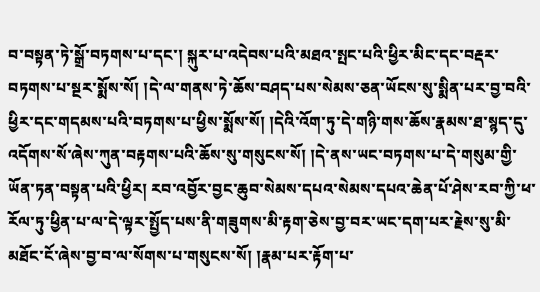བ་བསྟན་ཏེ་སྒྲོ་བཏགས་པ་དང་། སྐུར་པ་འདེབས་པའི་མཐའ་སྤང་པའི་ཕྱིར་མིང་དང་བརྡར་བཏགས་པ་སྔར་སྨོས་སོ། །དེ་ལ་གནས་ཏེ་ཆོས་བཤད་པས་སེམས་ཅན་ཡོངས་སུ་སྨིན་པར་བྱ་བའི་ཕྱིར་དང་གདམས་པའི་བཏགས་པ་ཕྱིས་སྨོས་སོ། །དེའི་འོག་ཏུ་དེ་གཉི་གས་ཆོས་རྣམས་ཐ་སྙད་དུ་འདོགས་སོ་ཞེས་ཀུན་བརྟགས་པའི་ཆོས་སུ་གསུངས་སོ། །དེ་ནས་ཡང་བཏགས་པ་དེ་གསུམ་གྱི་ཡོན་ཏན་བསྟན་པའི་ཕྱིར། རབ་འབྱོར་བྱང་ཆུབ་སེམས་དཔའ་སེམས་དཔའ་ཆེན་པོ་ཤེས་རབ་ཀྱི་ཕ་རོལ་ཏུ་ཕྱིན་པ་ལ་དེ་ལྟར་སྤྱོད་པས་ནི་གཟུགས་མི་རྟག་ཅེས་བྱ་བར་ཡང་དག་པར་རྗེས་སུ་མི་མཐོང་ངོ་ཞེས་བྱ་བ་ལ་སོགས་པ་གསུངས་སོ། །རྣམ་པར་རྟོག་པ་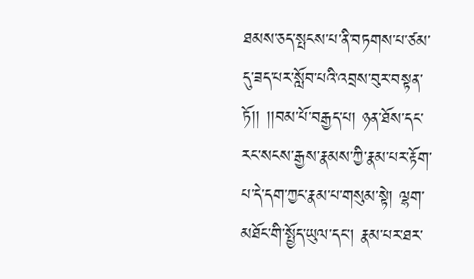ཐམས་ཅད་སྤངས་པ་ནི་བཏགས་པ་ཙམ་དུ་ཟད་པར་སློབ་པའི་འབྲས་བུར་བསྟན་ཏོ།། །།བམ་པོ་བརྒྱད་པ། ཉན་ཐོས་དང་རང་སངས་རྒྱས་རྣམས་ཀྱི་རྣམ་པར་རྟོག་པ་དེ་དག་ཀྱང་རྣམ་པ་གསུམ་སྟེ། ལྷག་མཐོང་གི་སྤྱོད་ཡུལ་དང་། རྣམ་པར་ཐར་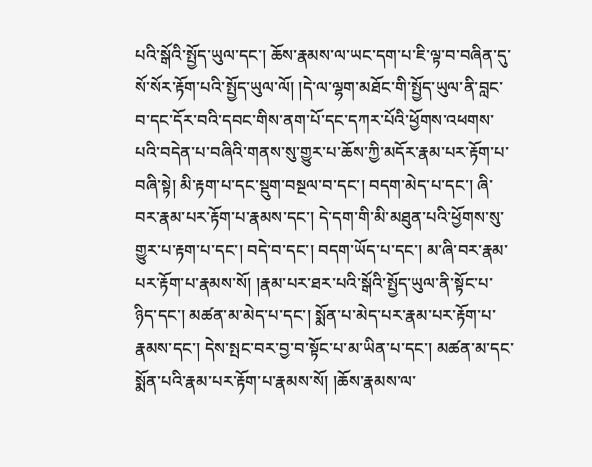པའི་སྒོའི་སྤྱོད་ཡུལ་དང་། ཆོས་རྣམས་ལ་ཡང་དག་པ་ཇི་ལྟ་བ་བཞིན་དུ་སོ་སོར་རྟོག་པའི་སྤྱོད་ཡུལ་ལོ། །དེ་ལ་ལྷག་མཐོང་གི་སྤྱོད་ཡུལ་ནི་བླང་བ་དང་དོར་བའི་དབང་གིས་ནག་པོ་དང་དཀར་པོའི་ཕྱོགས་འཕགས་པའི་བདེན་པ་བཞིའི་གནས་སུ་གྱུར་པ་ཆོས་ཀྱི་མདོར་རྣམ་པར་རྟོག་པ་བཞི་སྟེ། མི་རྟག་པ་དང་སྡུག་བསྔལ་བ་དང་། བདག་མེད་པ་དང་། ཞི་བར་རྣམ་པར་རྟོག་པ་རྣམས་དང་། དེ་དག་གི་མི་མཐུན་པའི་ཕྱོགས་སུ་གྱུར་པ་རྟག་པ་དང་། བདེ་བ་དང་། བདག་ཡོད་པ་དང་། མ་ཞི་བར་རྣམ་པར་རྟོག་པ་རྣམས་སོ། །རྣམ་པར་ཐར་པའི་སྒོའི་སྤྱོད་ཡུལ་ནི་སྟོང་པ་ཉིད་དང་། མཚན་མ་མེད་པ་དང་། སྨོན་པ་མེད་པར་རྣམ་པར་རྟོག་པ་རྣམས་དང་། དེས་སྤང་བར་བྱ་བ་སྟོང་པ་མ་ཡིན་པ་དང་། མཚན་མ་དང་སྨོན་པའི་རྣམ་པར་རྟོག་པ་རྣམས་སོ། །ཆོས་རྣམས་ལ་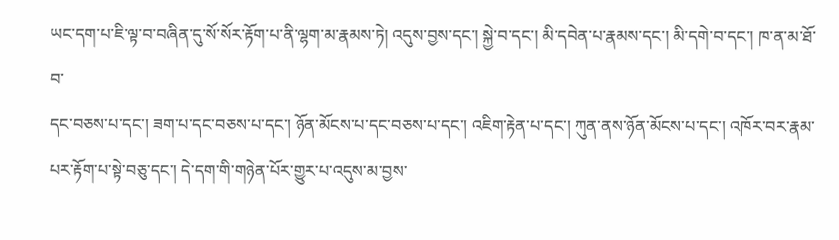ཡང་དག་པ་ཇི་ལྟ་བ་བཞིན་དུ་སོ་སོར་རྟོག་པ་ནི་ལྷག་མ་རྣམས་ཏེ། འདུས་བྱས་དང་། སྐྱེ་བ་དང་། མི་དབེན་པ་རྣམས་དང་། མི་དགེ་བ་དང་། ཁ་ན་མ་ཐོ་བ་
དང་བཅས་པ་དང་། ཟག་པ་དང་བཅས་པ་དང་། ཉོན་མོངས་པ་དང་བཅས་པ་དང་། འཇིག་རྟེན་པ་དང་། ཀུན་ནས་ཉོན་མོངས་པ་དང་། འཁོར་བར་རྣམ་པར་རྟོག་པ་སྟེ་བཅུ་དང་། དེ་དག་གི་གཉེན་པོར་གྱུར་པ་འདུས་མ་བྱས་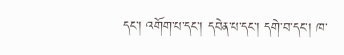དང་། འགོག་པ་དང་། དབེན་པ་དང་། དགེ་བ་དང་། ཁ་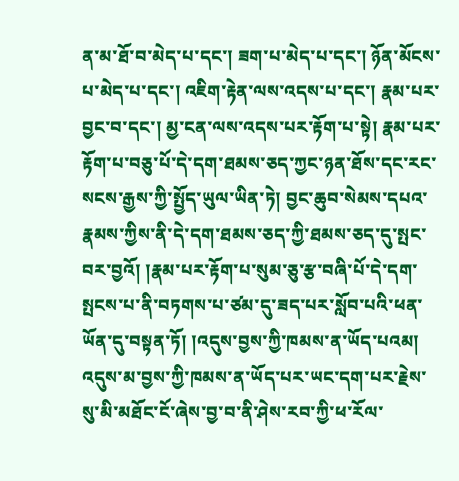ན་མ་ཐོ་བ་མེད་པ་དང་། ཟག་པ་མེད་པ་དང་། ཉོན་མོངས་པ་མེད་པ་དང་། འཇིག་རྟེན་ལས་འདས་པ་དང་། རྣམ་པར་བྱང་བ་དང་། མྱ་ངན་ལས་འདས་པར་རྟོག་པ་སྟེ། རྣམ་པར་རྟོག་པ་བཅུ་པོ་དེ་དག་ཐམས་ཅད་ཀྱང་ཉན་ཐོས་དང་རང་སངས་རྒྱས་ཀྱི་སྤྱོད་ཡུལ་ཡིན་ཏེ། བྱང་ཆུབ་སེམས་དཔའ་རྣམས་ཀྱིས་ནི་དེ་དག་ཐམས་ཅད་ཀྱི་ཐམས་ཅད་དུ་སྤང་བར་བྱའོ། །རྣམ་པར་རྟོག་པ་སུམ་ཅུ་རྩ་བཞི་པོ་དེ་དག་སྤངས་པ་ནི་བཏགས་པ་ཙམ་དུ་ཟད་པར་སློབ་པའི་ཕན་ཡོན་དུ་བསྟན་ཏོ། །འདུས་བྱས་ཀྱི་ཁམས་ན་ཡོད་པའམ། འདུས་མ་བྱས་ཀྱི་ཁམས་ན་ཡོད་པར་ཡང་དག་པར་རྗེས་སུ་མི་མཐོང་ངོ་ཞེས་བྱ་བ་ནི་ཤེས་རབ་ཀྱི་ཕ་རོལ་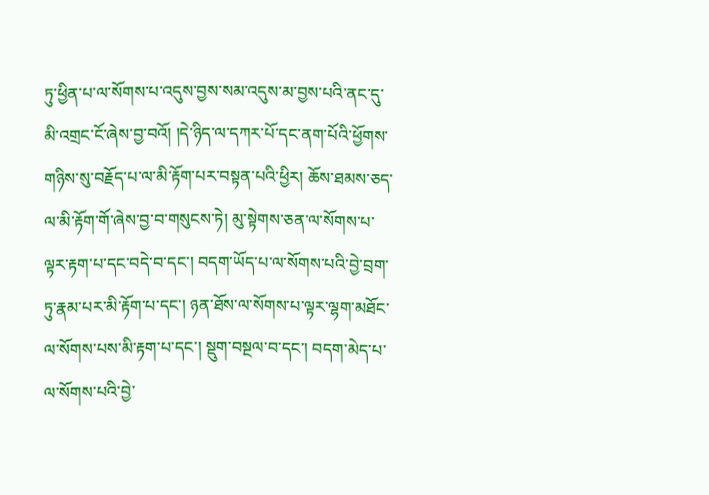ཏུ་ཕྱིན་པ་ལ་སོགས་པ་འདུས་བྱས་སམ་འདུས་མ་བྱས་པའི་ནང་དུ་མི་འགྲང་ངོ་ཞེས་བྱ་བའོ། །དེ་ཉིད་ལ་དཀར་པོ་དང་ནག་པོའི་ཕྱོགས་གཉིས་སུ་བརྗོད་པ་ལ་མི་རྟོག་པར་བསྟན་པའི་ཕྱིར། ཆོས་ཐམས་ཅད་ལ་མི་རྟོག་གོ་ཞེས་བྱ་བ་གསུངས་ཏེ། མུ་སྟེགས་ཅན་ལ་སོགས་པ་ལྟར་རྟག་པ་དང་བདེ་བ་དང་། བདག་ཡོད་པ་ལ་སོགས་པའི་བྱེ་བྲག་ཏུ་རྣམ་པར་མི་རྟོག་པ་དང་། ཉན་ཐོས་ལ་སོགས་པ་ལྟར་ལྷག་མཐོང་ལ་སོགས་པས་མི་རྟག་པ་དང་། སྡུག་བསྔལ་བ་དང་། བདག་མེད་པ་ལ་སོགས་པའི་བྱེ་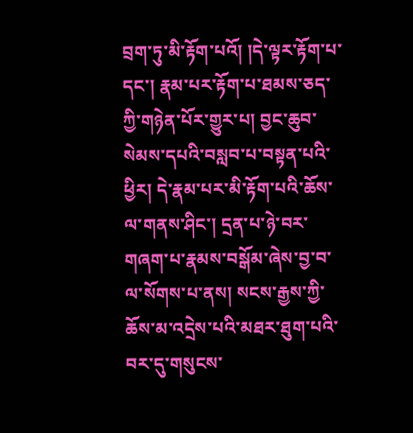བྲག་ཏུ་མི་རྟོག་པའོ། །དེ་ལྟར་རྟོག་པ་དང་། རྣམ་པར་རྟོག་པ་ཐམས་ཅད་ཀྱི་གཉེན་པོར་གྱུར་པ། བྱང་ཆུབ་སེམས་དཔའི་བསླབ་པ་བསྟན་པའི་ཕྱིར། དེ་རྣམ་པར་མི་རྟོག་པའི་ཆོས་ལ་གནས་ཤིང་། དྲན་པ་ཉེ་བར་གཞག་པ་རྣམས་བསྒོམ་ཞེས་བྱ་བ་ལ་སོགས་པ་ནས། སངས་རྒྱས་ཀྱི་ཆོས་མ་འདྲེས་པའི་མཐར་ཐུག་པའི་བར་དུ་གསུངས་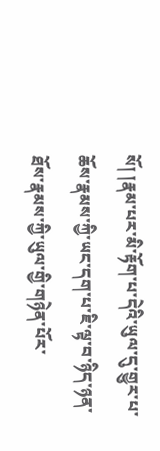སོ། །རྣམ་པར་མི་རྟོག་པ་དེའི་ཡུལ་དུ་གྱུར་པ་ཆོས་རྣམས་ཀྱི་ཡང་དག་པ་ཇི་ལྟ་བ་ཉིད་ཉན་ཐོས་རྣམས་ཀྱི་ཡུལ་གྱི་གཉེན་པོར་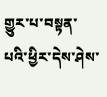གྱུར་པ་བསྟན་པའི་ཕྱིར་དེས་ཤེས་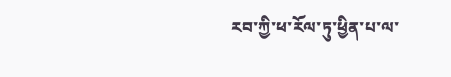རབ་ཀྱི་ཕ་རོལ་ཏུ་ཕྱིན་པ་ལ་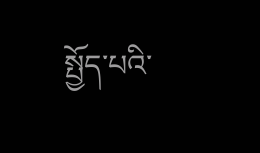སྤྱོད་པའི་